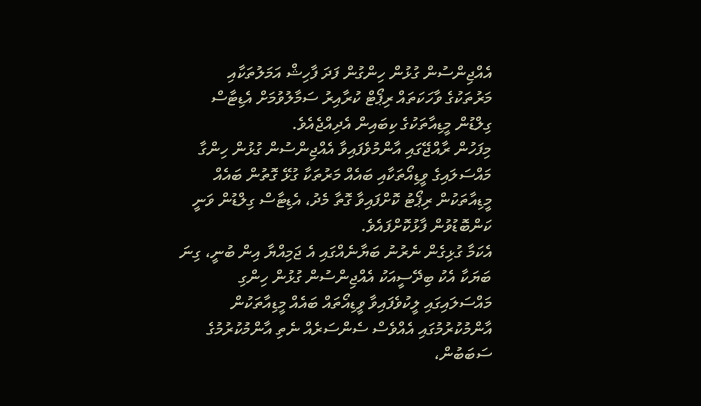އެއްޖިންސުން ގުޅުން ހިންގުން ފަދަ ފާހިޝް އަމަލުތަކާއި މަރުތަކުގެ ވާހަކަތައް ރިޕޯޓް ކުރާއިރު ސަމާލުވުމަށް އެޑިޓާސް ގިލްޑުން މީޑިއާތަކުގެ ކިބައިން އެދިއްޖެއެވެ.
މިފަހުން ރާއްޖޭގައި އާންމުވެފައިވާ އެއްޖިންސުން ގުޅުން ހިންގާ މައްސަލައިގެ ވީޑިއޯތަކާއި ބައެއް މަރުތަކާ ގުޅޭ ގޮތުން ބައެއް މީޑިއާތަކުން ރިޕޯޓު ކޮށްފައިވާ ގޮތާ މެދު، އެޑިޓާސް ގިލްޑުން ވަނީ ކަންބޮޑުވުން ފާޅުކޮށްފައެވެ.
އެކަމާ ގުޅިގެން ނެރުނު ބަޔާނެއްގައި އެ ޖަމިއްޔާ އިން ބުނީ، ގިނަ ބަޔަކާ އެކު ބިދޭސީއަކު އެއްޖިންސުން ގުޅުން ހިންގި މައްސަލައިގައި ލީކުވެފައިވާ ވީޑިއޯތައް ބައެއް މީޑިއާތަކުން އާންމުކުރުމުގައި އެއްވެސް ސެންސަރެއް ނެތި އާންމުކުރުމުގެ ސަބަބުން،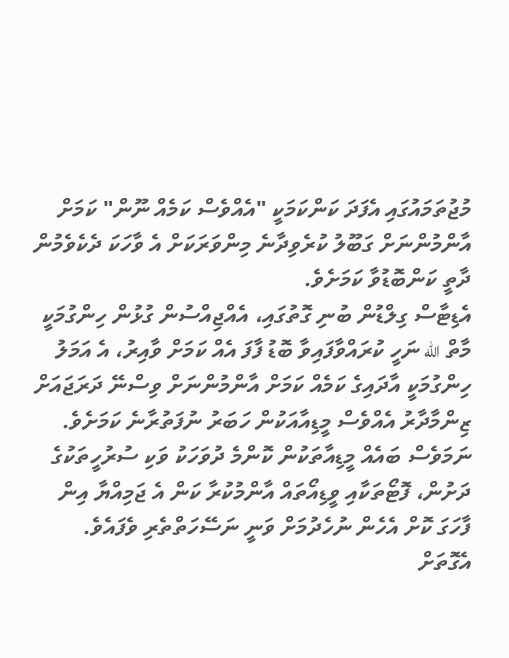މުޖުތަމައުގައި އެފަދަ ކަންކަމަކީ "އެއްވެސް ކަމެއް ނޫން" ކަމަށް އާންމުންނަށް ގަބޫލު ކުރެވިދާނެ މިންވަރަކަށް އެ ވާހަކަ ދެކެވެމުން ދާތީ ކަންބޮޑުވާ ކަމަށެވެ.
އެޑިޓާސް ގިލްޑުން ބުނި ގޮތުގައި، އެއްޖިއްސުން ގުޅުން ހިންގުމަކީ މާތް الله ނަހީ ކުރައްވާފައިވާ ބޮޑު ފާފަ އެއް ކަމަށް ވާއިރު، އެ އަމަލު ހިންގުމަކީ އާދައިގެ ކަމެއް ކަމަށް އާންމުންނަށް ވިސްނޭ ދަރަޖައަށް ޒިންމާދާރު އެއްވެސް މީޑިއާއަކުން ހަބަރު ނުފަތުރާނެ ކަމަށެވެ. ނަމަވެސް ބައެއް މީޑިއާތަކުން ކޮންމެ ދުވަހަކު ވަކި ސުރުހީތަކުގެ ދަށުން، ފޮޓޯތަކާއި ވީޑިއޯތައް އާންމުކުރާ ކަން އެ ޖަމިއްޔާ އިން ފާހަގަ ކޮށް އެހެން ނުހެދުމަށް ވަނީ ނަސޭހަތްތެރި ވެފައެވެ.
އެގޮތަށް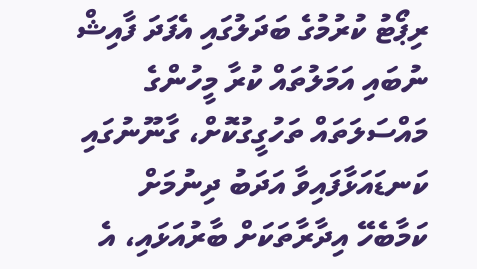ރިޕޯޓު ކުރުމުގެ ބަދަލުގައި އެފަދަ ފާއިޝް ނުބައި އަމަލުތައް ކުރާ މީހުންގެ މައްސަލަތައް ތަހުގީގުކޮށް، ގާނޫނުގައި ކަނޑައަޅާފައިވާ އަދަބު ދިނުމަށް ކަމާބެހޭ އިދާރާތަކަށް ބާރުއަޅައި، އެ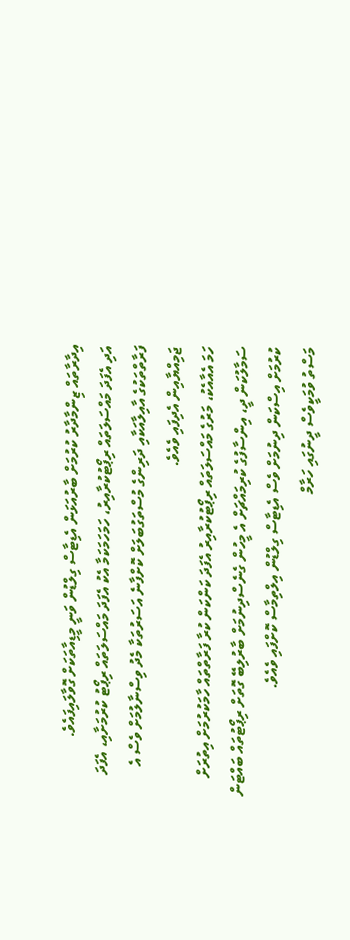އިދާރާތައް ޒިންމާދާރު ކުރުމަށް ބާރުއަޅަން އެޑިޓާސް ގިލްޑުން ވަނީ މީޑިއާތަކަށް ގޮވާލައިފައެވެ.
އަދި އެފަދަ މައްސަލަތައް ރިޕޯޓުކުރާއިރު، ހަމަހަމަކަމާ އެކު އެފަދަ މައްސަލަތައް ރިޕޯޓު ކުރުމަށާއި، އެފަދަ ފަރާތްތަކުގެ އާއިލާއަކާއި ދަރިންގެ މުސްތަގުބަލަށް ކޮށްފާނެ އަސަރުތަކާ މެދު ވިސްނާލުމަށް ވެސް އެ ޖަމިއްޔާއިން އެދިފައި ވެއެވެ.
ހަމަ އެއާއެކު، މަރުގެ މައްސަލަތައް ރިޕޯޓުކުރާއިރު އެފަދަ ކަންކަން ކުރާ ފަރާތްތައް ހާމަކުރުމަށް އިތުރަށް ސަމާލުކަން ދީ، އިންސާފުގެ ކުރިމައްޗަށް އެ މީހުން ގެނެސްދިނުމަށް ބާރުލިބޭ ގޮތަށް ރިޕޯޓުތައް ބައްޓަން ކުރުމަށް އިސްކަން ދިނުމަށް ވެސް އެޑިޓާސް ގިލްޑުން އިލްތިމާސް ކޮށްފައި ވެއެވެ.
މަސްތު ވުމަކީވެސް ދީނުގައި ހަރާމް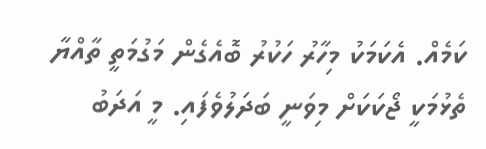ކަމެއް. އެކަމަކު މިހާރު ހަކުރު ބޮއެގެން މަގުމަތީ ތާއްޔާ ތެޅުމަކީ ޖޯކަކަށް މިވަނީ ބަދަލުވެފައި. މީ އަދަބު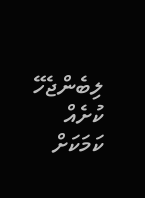ލިބެންޖެހޭ ކުށެއް ކަމަކަށް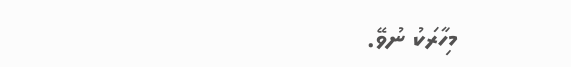މިހާރަކު ނުވޭ.